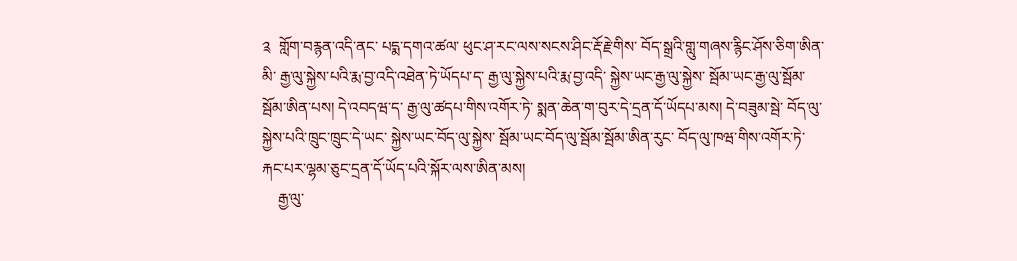༉  གློག་བརྙན་འདི་ནང་ པདྨ་དགའ་ཚལ་ ཕུང་ཤ་རང་ལས་སངས་ཤིང་རྡོ་རྗེ་གིས་ བོད་སྒྲའི་གླུ་གཞས་རྙིང་ཤོས་ཅིག་ཨིན་མི་ རྒྱ་ལུ་སྐྱེས་པའི་རྨ་བྱ་འདི་འཐེན་ཏེ་ཡོདཔ་ད་ རྒྱ་ལུ་སྐྱེས་པའི་རྨ་བྱ་འདི་ སྐྱེས་ཡང་རྒྱ་ལུ་སྐྱེས་ སྦོམ་ཡང་རྒྱ་ལུ་སྦོམ་སྦོམ་ཨིན་པས། དེ་འབདཝ་ད་ རྒྱ་ལུ་ཚདཔ་གིས་འགོར་ཏེ་ སྨན་ཆེན་ག་བུར་དེ་དྲན་དོ་ཡོདཔ་མས། དེ་བཟུམ་སྦེ་ བོད་ལུ་སྐྱེས་པའི་ཁྲུང་ཁྲུང་དེ་ཡང་ སྐྱེས་ཡང་བོད་ལུ་སྐྱེས་ སྦོམ་ཡང་བོད་ལུ་སྦོམ་སྦོམ་ཨིན་རུང་ བོད་ལུ་ཁཝ་གིས་འགོར་ཏེ་ རྐང་པར་ལྷམ་ཅུང་དྲན་དོ་ཡོད་པའི་སྐོར་ལས་ཨིན་མས།
    རྒྱ་ལུ་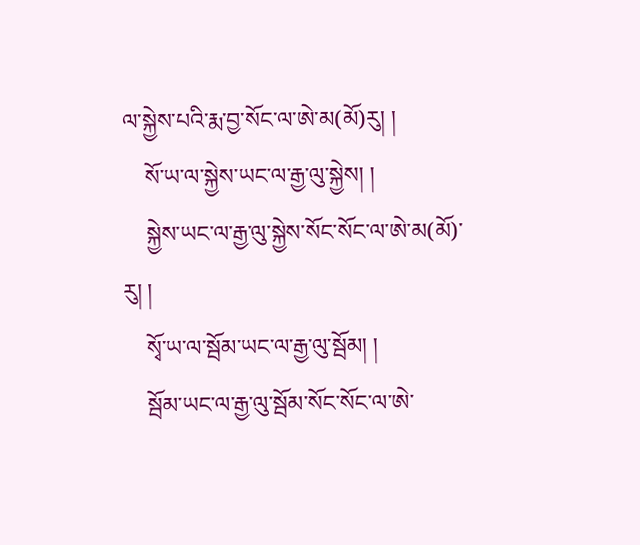ལ་སྐྱེས་པའི་རྨ་བྱ་སོང་ལ་ཨེ་མ(མོ)རུ། །
    སོ་ཡ་ལ་སྐྱེས་ཡང་ལ་རྒྱ་ལུ་སྐྱེས། །
    སྐྱེས་ཡང་ལ་རྒྱ་ལུ་སྐྱེས་སོང་སོང་ལ་ཨེ་མ(མོ)་རུ། །
    སྭོ་ཡ་ལ་སྦོམ་ཡང་ལ་རྒྱ་ལུ་སྦོམ། །
    སྦོམ་ཡང་ལ་རྒྱ་ལུ་སྦོམ་སོང་སོང་ལ་ཨེ་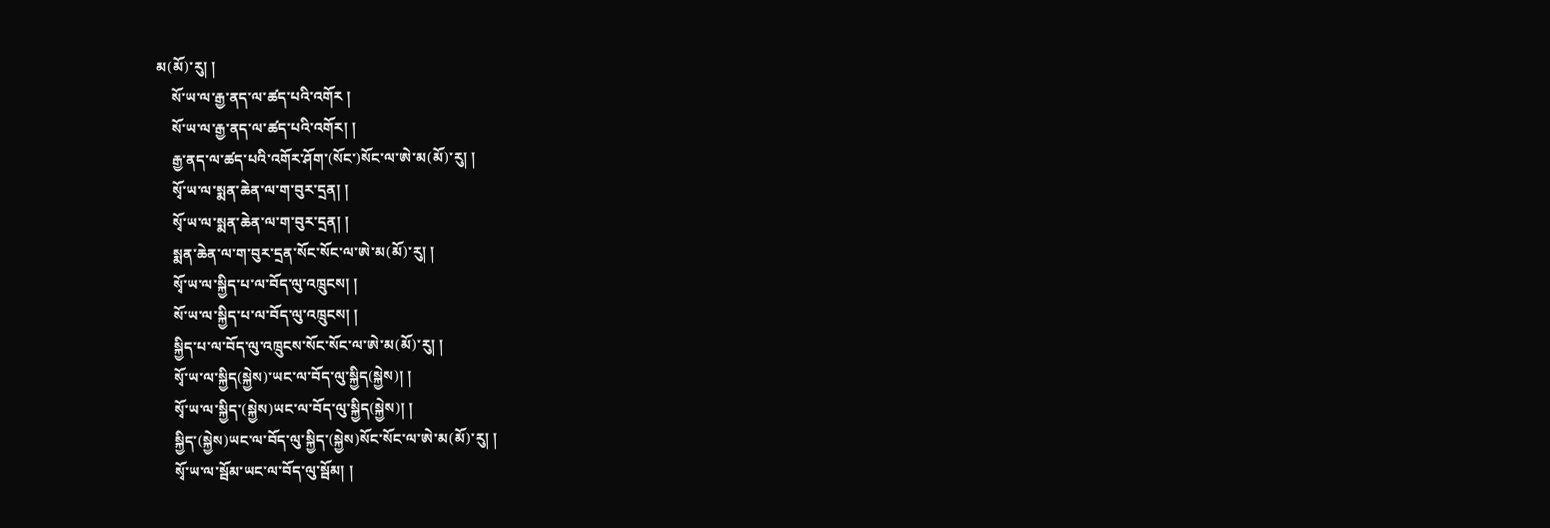མ(མོ)་རུ། །
    སོ་ཡ་ལ་རྒྱ་ནད་ལ་ཚད་པའི་འགོར །
    སོ་ཡ་ལ་རྒྱ་ནད་ལ་ཚད་པའི་འགོར། །
    རྒྱ་ནད་ལ་ཚད་པའི་འགོར་ཤོག་(སོང་)སོང་ལ་ཨེ་མ(མོ)་རུ། །
    སྭོ་ཡ་ལ་སྨན་ཆེན་ལ་ག་བུར་དྲན། །
    སྭོ་ཡ་ལ་སྨན་ཆེན་ལ་ག་བུར་དྲན། །
    སྨན་ཆེན་ལ་ག་བུར་དྲན་སོང་སོང་ལ་ཨེ་མ(མོ)་རུ། །
    སྭོ་ཡ་ལ་སྐྱིད་པ་ལ་བོད་ལུ་འཁྲུངས། །
    སོ་ཡ་ལ་སྐྱིད་པ་ལ་བོད་ལུ་འཁྲུངས། །
    སྐྱིད་པ་ལ་བོད་ལུ་འཁྲུངས་སོང་སོང་ལ་ཨེ་མ(མོ)་རུ། །
    སྭོ་ཡ་ལ་སྐྱིད(སྐྱེས)་ཡང་ལ་བོད་ལུ་སྐྱིད(སྐྱེས)། །
    སྭོ་ཡ་ལ་སྐྱིད་(སྐྱེས)ཡང་ལ་བོད་ལུ་སྐྱིད(སྐྱེས)། །
    སྐྱིད་(སྐྱེས)ཡང་ལ་བོད་ལུ་སྐྱིད་(སྐྱེས)སོང་སོང་ལ་ཨེ་མ(མོ)་རུ། །
    སྭོ་ཡ་ལ་སྦོམ་ཡང་ལ་བོད་ལུ་སྦོམ། །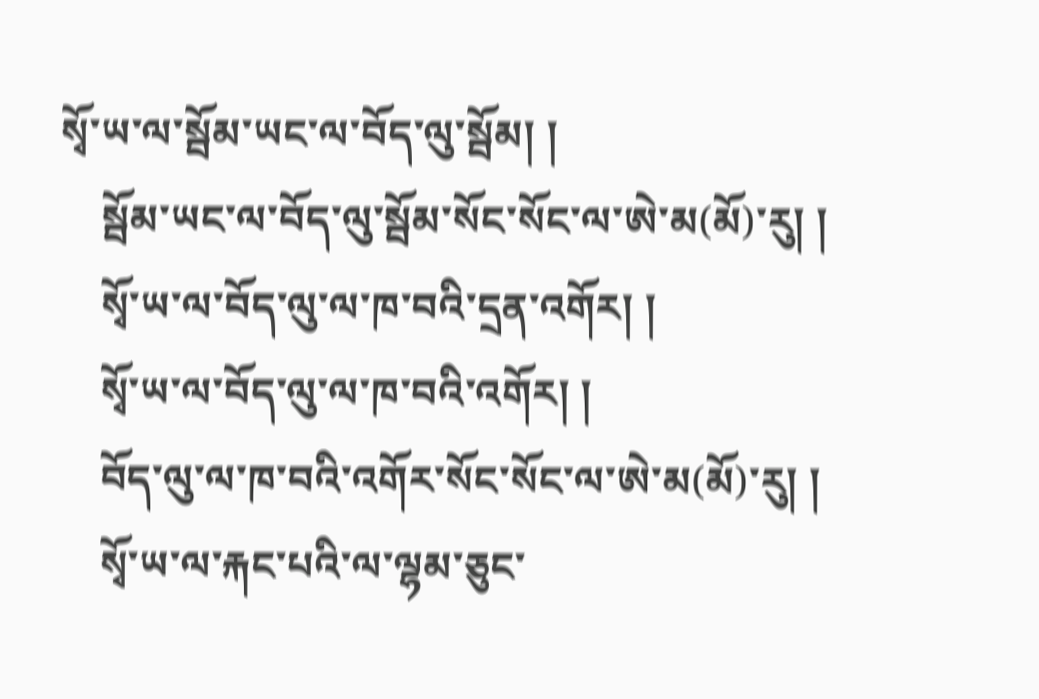སྭོ་ཡ་ལ་སྦོམ་ཡང་ལ་བོད་ལུ་སྦོམ། །
    སྦོམ་ཡང་ལ་བོད་ལུ་སྦོམ་སོང་སོང་ལ་ཨེ་མ(མོ)་རུ། །
    སྭོ་ཡ་ལ་བོད་ལུ་ལ་ཁ་བའི་དྲན་འགོར། །
    སྭོ་ཡ་ལ་བོད་ལུ་ལ་ཁ་བའི་འགོར། །
    བོད་ལུ་ལ་ཁ་བའི་འགོར་སོང་སོང་ལ་ཨེ་མ(མོ)་རུ། །
    སྭོ་ཡ་ལ་རྐང་པའི་ལ་ལྷམ་ཅུང་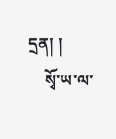དྲན། །
    སྭོ་ཡ་ལ་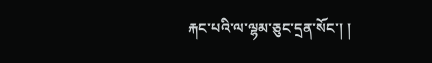རྐང་པའི་ལ་ལྷམ་ཅུང་དྲན་སོང་། །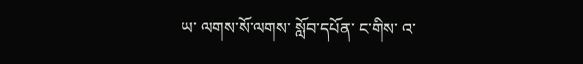ཡ་ ལགས་སོ་ལགས་ སློབ་དཔོན་ ང་གིས་ འ་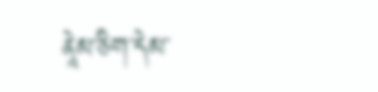ནཱེམ་ཅིག་དེམ་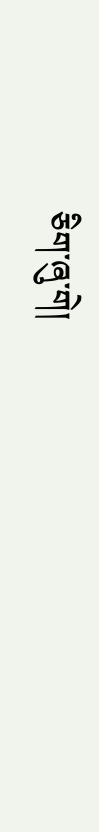ཅིག་ཞུ་གེ།